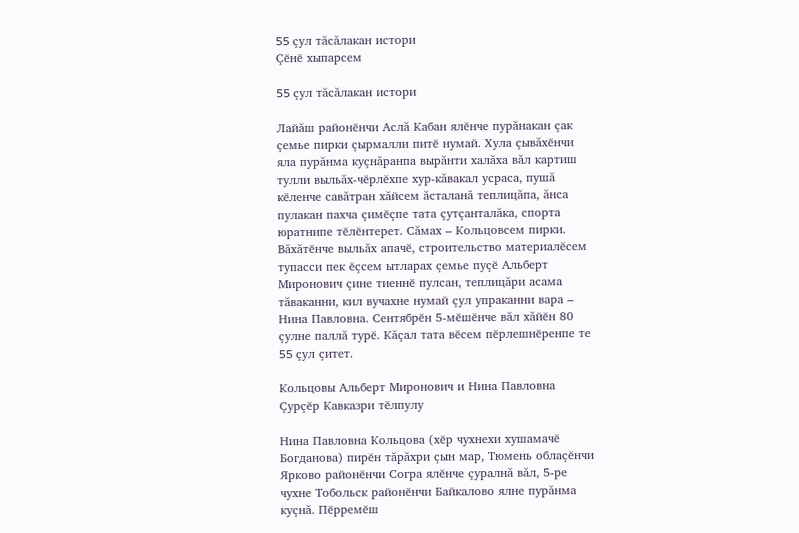55 çул тăсăлакан истори
Çӗнӗ хыпарсем

55 çул тăсăлакан истори

Лайăш районӗнчи Аслă Кабан ялӗнче пурăнакан çак çемье пирки çырмалли питӗ нумай. Хула çывăхӗнчи яла пурăнма куçнăранпа вырăнти халăха вăл картиш тулли выльăх-чӗрлӗхпе хур-кăвакал усраса, пушă кӗленче савăтран хăйсем ăсталанă теплицăпа, ăнса пулакан пахча çимӗçпе тата çутçанталăка, спорта юратнипе тӗлӗнтерет. Сăмах – Кольцовсем пирки. Вăхăтӗнче выльăх апачӗ, строительство материалӗсем тупасси пек ӗçсем ытларах çемье пуçӗ Альберт Миронович çине тиеннӗ пулсан, теплицăри асама тăваканни, кил вучахне нумай çул упраканни вара – Нина Павловна. Сентябрӗн 5-мӗшӗнче вăл хăйӗн 80 çулне паллă турӗ. Кăçал тата вӗсем пӗрлешнӗренпе те 55 çул çитет.

Кольцовы Альберт Миронович и Нина Павловна Çурçӗр Кавказри тӗлпулу

Нина Павловна Кольцова (хӗр чухнехи хушамачӗ Богданова) пирӗн тăрăхри çын мар, Тюмень облаçӗнчи Ярково районӗнчи Согра ялӗнче çуралнă вăл, 5-ре чухне Тобольск районӗнчи Байкалово ялне пурăнма куçнă. Пӗрремӗш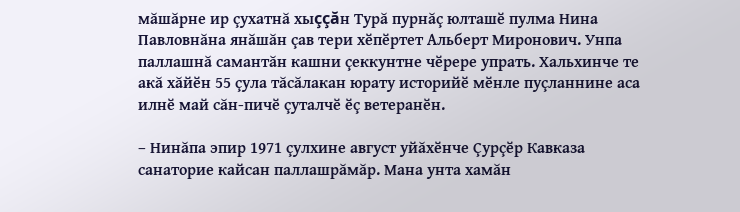мăшăрне ир çухатнă хыççăн Турă пурнăç юлташӗ пулма Нина Павловнăна янăшăн çав тери хӗпӗртет Альберт Миронович. Унпа паллашнă самантăн кашни çеккунтне чӗрере упрать. Хальхинче те акă хăйӗн 55 çула тăсăлакан юрату историйӗ мӗнле пуçланнине аса илнӗ май сăн-пичӗ çуталчӗ ӗç ветеранӗн.

– Нинăпа эпир 1971 çулхине август уйăхӗнче Çурçӗр Кавказа санаторие кайсан паллашрăмăр. Мана унта хамăн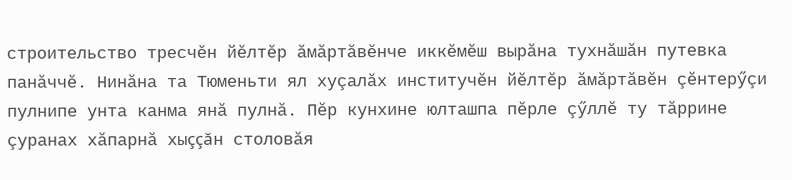строительство тресчӗн йӗлтӗр ăмăртăвӗнче иккӗмӗш вырăна тухнăшăн путевка панăччӗ. Нинăна та Тюменьти ял хуçалăх институчӗн йӗлтӗр ăмăртăвӗн çӗнтерӳçи пулнипе унта канма янă пулнă. Пӗр кунхине юлташпа пӗрле çӳллӗ ту тăррине çуранах хăпарнă хыççăн столовăя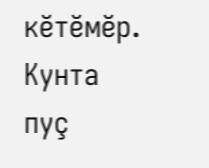кӗтӗмӗр. Кунта пуç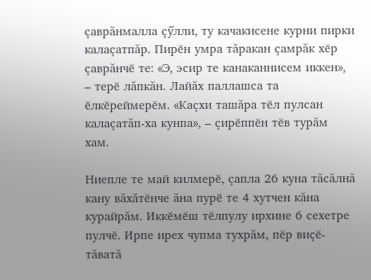çаврăнмалла çӳлли, ту качакисене курни пирки калаçатпăр. Пирӗн умра тăракан çамрăк хӗр çаврăнчӗ те: «Э, эсир те канаканнисем иккен», – терӗ лăпкăн. Лайăх паллашса та ӗлкӗреймерӗм. «Каçхи ташăра тӗл пулсан калаçатăп-ха кунпа», – çирӗппӗн тӗв турăм хам.

Ниепле те май килмерӗ, çапла 26 куна тăсăлнă кану вăхăтӗнче ăна пурӗ те 4 хутчен кăна курайрăм. Иккӗмӗш тӗлпулу ирхине 6 сехетре пулчӗ. Ирпе ирех чупма тухрăм, пӗр виçӗ-тăватă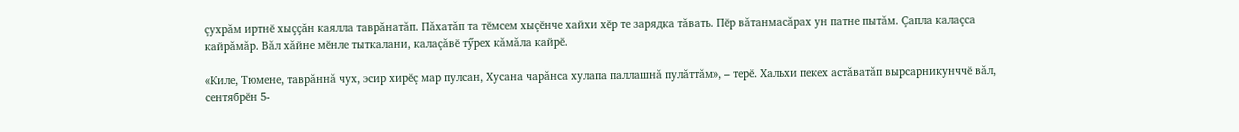çухрăм иртнӗ хыççăн каялла таврăнатăп. Пăхатăп та тӗмсем хыçӗнче хайхи хӗр те зарядка тăвать. Пӗр вăтанмасăрах ун патне пытăм. Çапла калаçса кайрăмăр. Вăл хăйне мӗнле тыткалани, калаçăвӗ тӳрех кăмăла кайрӗ.

«Киле, Тюмене, таврăннă чух, эсир хирӗç мар пулсан, Хусана чарăнса хулапа паллашнă пулăттăм», – терӗ. Хальхи пекех астăватăп вырсарникунччӗ вăл, сентябрӗн 5-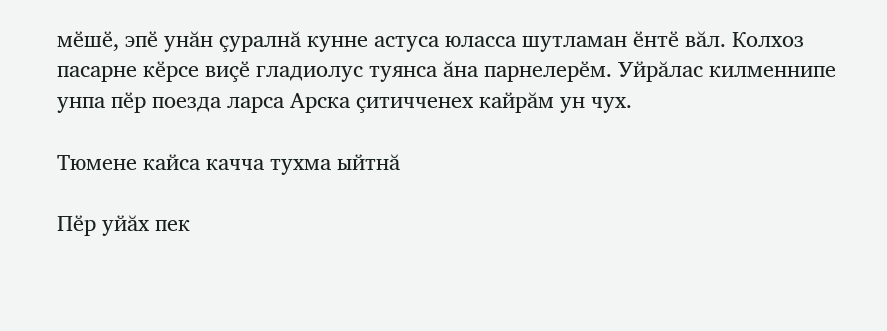мӗшӗ, эпӗ унăн çуралнă кунне астуса юласса шутламан ӗнтӗ вăл. Колхоз пасарне кӗрсе виçӗ гладиолус туянса ăна парнелерӗм. Уйрăлас килменнипе унпа пӗр поезда ларса Арска çитичченех кайрăм ун чух.

Тюмене кайса качча тухма ыйтнă

Пӗр уйăх пек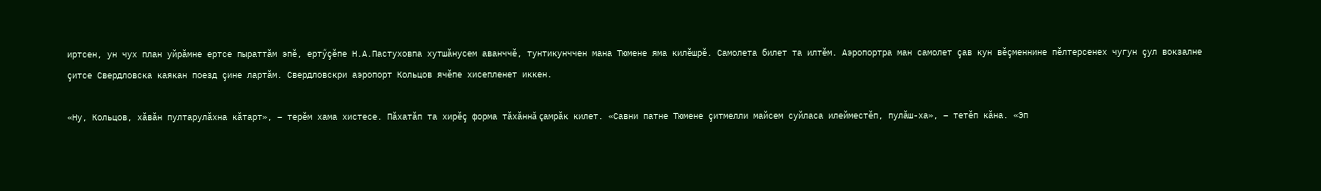иртсен, ун чух план уйрăмне ертсе пыраттăм эпӗ, ертӳçӗпе Н.А.Пастуховпа хутшăнусем аванччӗ, тунтикунччен мана Тюмене яма килӗшрӗ. Самолета билет та илтӗм. Аэропортра ман самолет çав кун вӗçменнине пӗлтерсенех чугун çул вокзалне çитсе Свердловска каякан поезд çине лартăм. Свердловскри аэропорт Кольцов ячӗпе хисепленет иккен.

«Ну, Кольцов, хăвăн пултарулăхна кăтарт», – терӗм хама хистесе. Пăхатăп та хирӗç форма тăхăннă çамрăк килет. «Савни патне Тюмене çитмелли майсем суйласа илейместӗп, пулăш-ха», – тетӗп кăна. «Эп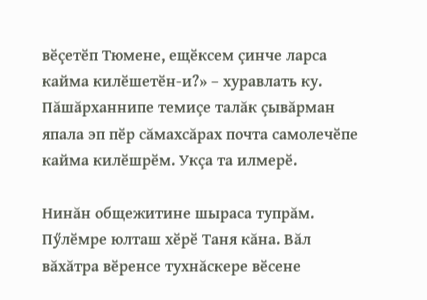вӗçетӗп Тюмене, ещӗксем çинче ларса кайма килӗшетӗн-и?» – хуравлать ку. Пăшăрханнипе темиçе талăк çывăрман япала эп пӗр сăмахсăрах почта самолечӗпе кайма килӗшрӗм. Укçа та илмерӗ.

Нинăн общежитине шыраса тупрăм. Пӳлӗмре юлташ хӗрӗ Таня кăна. Вăл вăхăтра вӗренсе тухнăскере вӗсене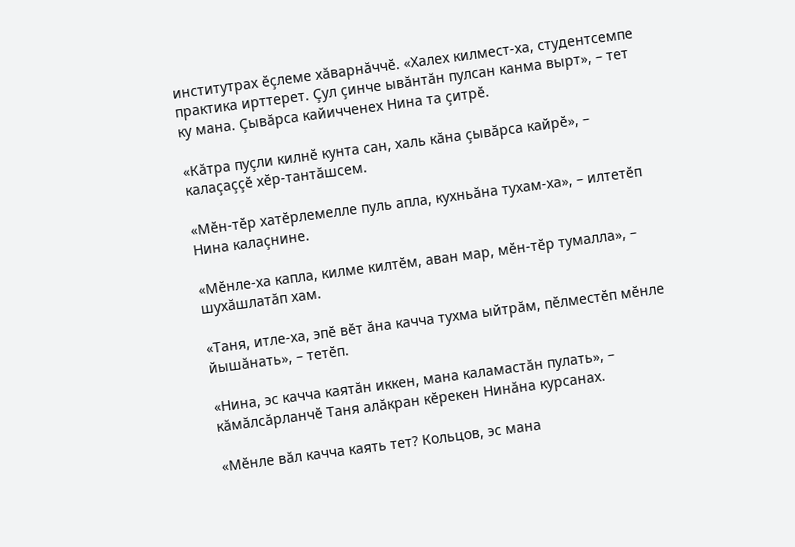институтрах ӗçлеме хăварнăччӗ. «Халех килмест-ха, студентсемпе практика ирттерет. Çул çинче ывăнтăн пулсан канма вырт», – тет ку мана. Çывăрса кайичченех Нина та çитрӗ.

«Кăтра пуçли килнӗ кунта сан, халь кăна çывăрса кайрӗ», – калаçаççӗ хӗр-тантăшсем.

«Мӗн-тӗр хатӗрлемелле пуль апла, кухньăна тухам-ха», – илтетӗп Нина калаçнине.

«Мӗнле-ха капла, килме килтӗм, аван мар, мӗн-тӗр тумалла», – шухăшлатăп хам.

«Таня, итле-ха, эпӗ вӗт ăна качча тухма ыйтрăм, пӗлместӗп мӗнле йышăнать», – тетӗп.

«Нина, эс качча каятăн иккен, мана каламастăн пулать», – кăмăлсăрланчӗ Таня алăкран кӗрекен Нинăна курсанах.

«Мӗнле вăл качча каять тет? Кольцов, эс мана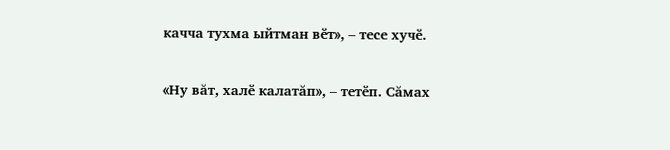качча тухма ыйтман вӗт», – тесе хучӗ.

«Ну вăт, халӗ калатăп», – тетӗп. Сăмах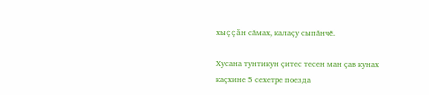хыççăн сăмах, калаçу сыпăнчӗ.

Хусана тунтикун çитес тесен ман çав кунах каçхине 5 сехетре поезда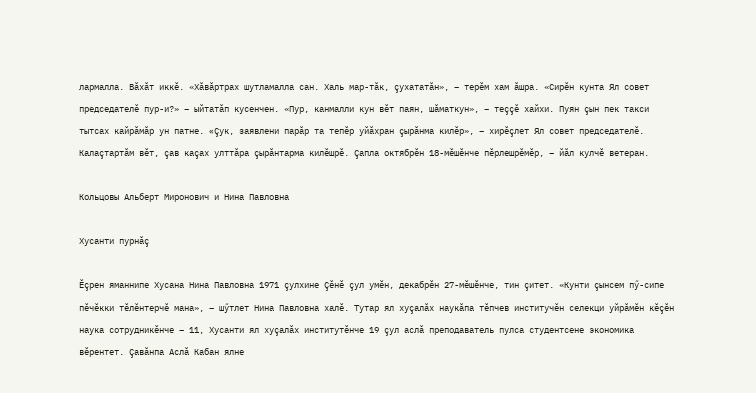лармалла. Вăхăт иккӗ. «Хăвăртрах шутламалла сан. Халь мар-тăк, çухататăн», – терӗм хам ăшра. «Сирӗн кунта Ял совет председателӗ пур-и?» – ыйтатăп кусенчен. «Пур, канмалли кун вӗт паян, шăматкун», – теççӗ хайхи. Пуян çын пек такси тытсах кайрăмăр ун патне. «Çук, заявлени парăр та тепӗр уйăхран çырăнма килӗр», – хирӗçлет Ял совет председателӗ. Калаçтартăм вӗт, çав каçах улттăра çырăнтарма килӗшрӗ. Çапла октябрӗн 18-мӗшӗнче пӗрлешрӗмӗр, – йăл кулчӗ ветеран.

Кольцовы Альберт Миронович и Нина Павловна

Хусанти пурнăç

Ӗçрен яманнипе Хусана Нина Павловна 1971 çулхине Çӗнӗ çул умӗн, декабрӗн 27-мӗшӗнче, тин çитет. «Кунти çынсем пӳ-сипе пӗчӗкки тӗлӗнтерчӗ мана», – шӳтлет Нина Павловна халӗ. Тутар ял хуçалăх наукăпа тӗпчев институчӗн селекци уйрăмӗн кӗçӗн наука сотрудникӗнче – 11, Хусанти ял хуçалăх институтӗнче 19 çул аслă преподаватель пулса студентсене экономика вӗрентет. Çавăнпа Аслă Кабан ялне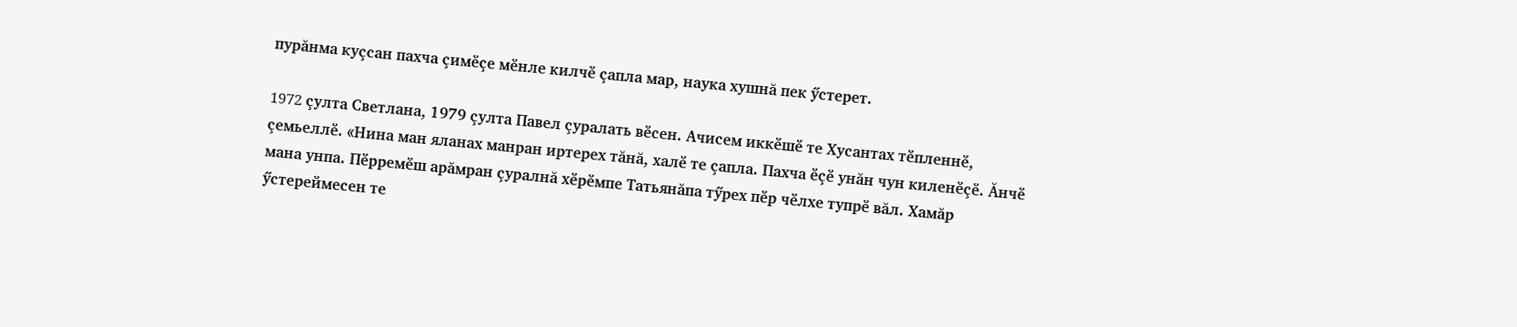пурăнма куçсан пахча çимӗçе мӗнле килчӗ çапла мар, наука хушнă пек ӳстерет.

1972 çулта Светлана, 1979 çулта Павел çуралать вӗсен. Ачисем иккӗшӗ те Хусантах тӗпленнӗ, çемьеллӗ. «Нина ман яланах манран иртерех тăнă, халӗ те çапла. Пахча ӗçӗ унăн чун киленӗçӗ. Ăнчӗ мана унпа. Пӗрремӗш арăмран çуралнă хӗрӗмпе Татьянăпа тӳрех пӗр чӗлхе тупрӗ вăл. Хамăр ӳстереймесен те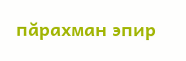пăрахман эпир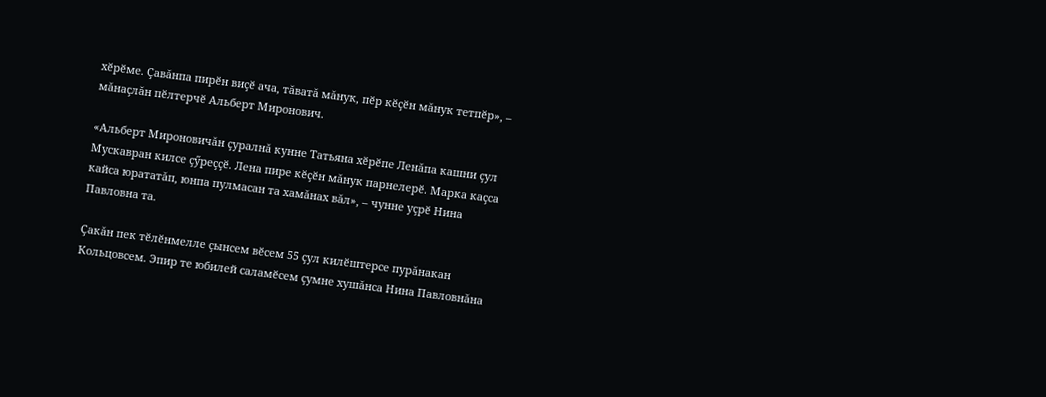хӗрӗме. Çавăнпа пирӗн виçӗ ача, тăватă мăнук, пӗр кӗçӗн мăнук тетпӗр», – мăнаçлăн пӗлтерчӗ Альберт Миронович.

«Альберт Мироновичăн çуралнă кунне Татьяна хӗрӗпе Ленăпа кашни çул Мускавран килсе çӳреççӗ. Лена пире кӗçӗн мăнук парнелерӗ. Марка каçса кайса юрататăп, юнпа пулмасан та хамăнах вăл», – чунне уçрӗ Нина Павловна та.

Çакăн пек тӗлӗнмелле çынсем вӗсем 55 çул килӗштерсе пурăнакан Кольцовсем. Эпир те юбилей саламӗсем çумне хушăнса Нина Павловнăна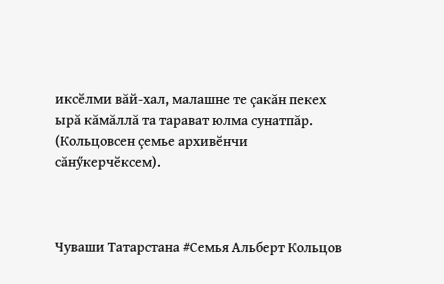иксӗлми вăй-хал, малашне те çакăн пекех ырă кăмăллă та тарават юлма сунатпăр. (Кольцовсен çемье архивӗнчи сăнӳкерчӗксем).



Чуваши Татарстана #Семья Альберт Кольцов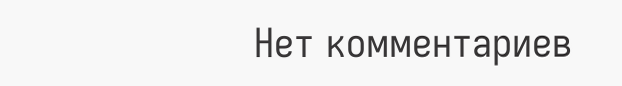Нет комментариев